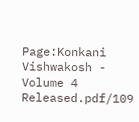Page:Konkani Vishwakosh - Volume 4 Released.pdf/109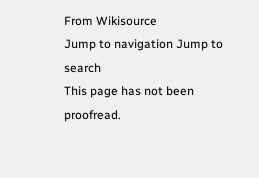From Wikisource
Jump to navigation Jump to search
This page has not been proofread.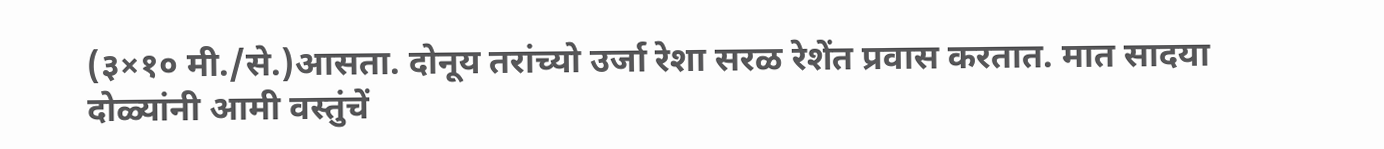(३×१० मी./से.)आसता. दोनूय तरांच्यो उर्जा रेशा सरळ रेशेंत प्रवास करतात. मात सादया दोळ्यांनी आमी वस्तुंचें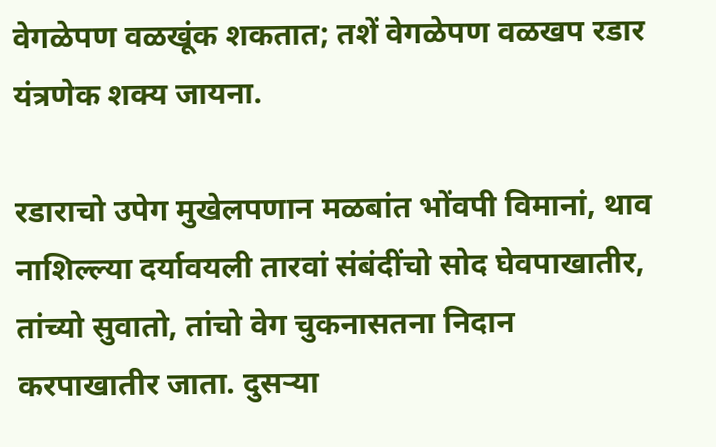वेगळेपण वळखूंक शकतात; तशें वेगळेपण वळखप रडार यंत्रणेक शक्य जायना.

रडाराचो उपेग मुखेलपणान मळबांत भोंवपी विमानां, थाव नाशिल्ल्या दर्यावयली तारवां संबंदींचो सोद घेवपाखातीर, तांच्यो सुवातो, तांचो वेग चुकनासतना निदान करपाखातीर जाता. दुसऱ्या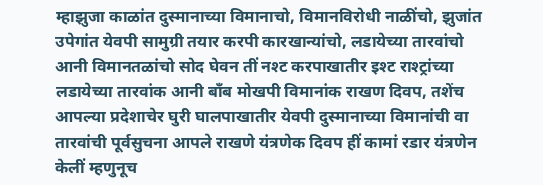म्हाझुजा काळांत दुस्मानाच्या विमानाचो, विमानविरोधी नाळींचो, झुजांत उपेगांत येवपी सामुग्री तयार करपी कारखान्यांचो, लडायेच्या तारवांचो आनी विमानतळांचो सोद घेवन तीं नश्ट करपाखातीर इश्ट राश्ट्रांच्या लडायेच्या तारवांक आनी बाँब मोखपी विमानांक राखण दिवप, तशेंच आपल्या प्रदेशाचेर घुरी घालपाखातीर येवपी दुस्मानाच्या विमानांची वा तारवांची पूर्वसुचना आपले राखणे यंत्रणेक दिवप हीं कामां रडार यंत्रणेन केलीं म्हणुनूच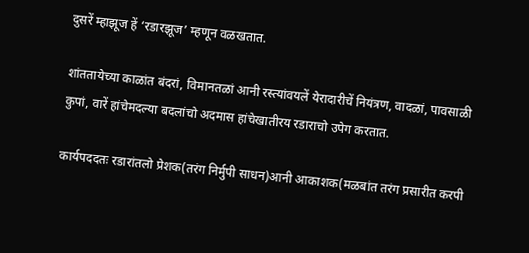दुसरें म्हाझूज हें ‘रडारझूज’ म्हणून वळखतात.

शांततायेच्या काळांत बंदरां, विमानतळां आनी रस्त्यांवयलें येरादारीचें नियंत्रण, वादळां, पावसाळी कुपां, वारें हांचेमदल्या बदलांचो अदमास हांचेखातीरय रडाराचो उपेग करतात.

कार्यपददतः रडारांतलो प्रेशक(तरंग निर्मुपी साधन)आनी आकाशक(मळबांत तरंग प्रसारीत करपी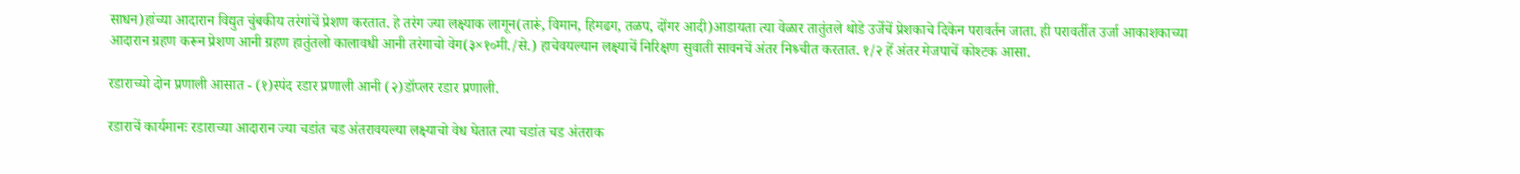साधन)हांच्या आदारान विद्युत चुंबकीय तरंगांचें प्रेशण करतात. हे तरंग ज्या लक्ष्याक लागून(तारूं, विमान, हिमढग, तळप, दोंगर आदी)आडायता त्या वेळार तातुंतले थोडे उर्जेचें प्रेशकाचे दिकेन परावर्तन जाता. ही परावर्तीत उर्जा आकाशकाच्या आदारान ग्रहण करून प्रेशण आनी ग्रहण हातुंतलो कालावधी आनी तरंगाचो वेग(३×१०मी./से.) हाचेवयल्यान लक्ष्याचें निरिक्षण सुवाती सावनचें अंतर निश्र्चीत करतात. १/२ हें अंतर मेजपाचें कोश्टक आसा.

रडाराच्यो दोन प्रणाली आसात - (१)स्पंद रडार प्रणाली आनी (२)डॉप्लर रडार प्रणाली.

रडाराचें कार्यमानः रडाराच्या आदारान ज्या चडांत चड अंतरावयल्या लक्ष्याचो वेध घेतात त्या चडांत चड अंतराक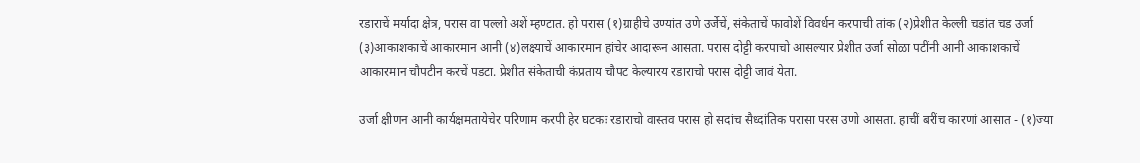रडाराचें मर्यादा क्षेत्र, परास वा पल्लो अशें म्हण्टात. हो परास (१)ग्राहीचे उण्यांत उणे उर्जेचें, संकेताचें फावोशें विवर्धन करपाची तांक (२)प्रेशीत केल्ली चडांत चड उर्जा (३)आकाशकाचें आकारमान आनी (४)लक्ष्याचें आकारमान हांचेर आदारून आसता. परास दोट्टी करपाचो आसल्यार प्रेशीत उर्जा सोळा पटींनी आनी आकाशकाचें आकारमान चौपटीन करचें पडटा. प्रेशीत संकेताची कंप्रताय चौपट केल्यारय रडाराचो परास दोट्टी जावं येता.

उर्जा क्षीणन आनी कार्यक्षमतायेचेर परिणाम करपी हेर घटकः रडाराचो वास्तव परास हो सदांच सैध्दांतिक परासा परस उणो आसता. हाचीं बरींच कारणां आसात - (१)ज्या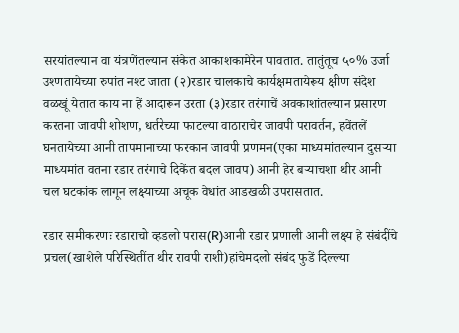सरयांतल्यान वा यंत्रणेंतल्यान संकेत आकाशकामेरेन पावतात. तातुंतूच ५०% उर्जा उश्णतायेच्या रुपांत नश्ट जाता (२)रडार चालकाचे कार्यक्षमतायेरूय क्षीण संदेश वळखूं येतात काय ना हें आदारून उरता (३)रडार तरंगाचें अवकाशांतल्यान प्रसारण करतना जावपी शोशण, धर्तरेच्या फाटल्या वाठाराचेर जावपी परावर्तन, हवेंतलें घनतायेच्या आनी तापमानाच्या फरकान जावपी प्रणमन(एका माध्यमांतल्यान दुसऱ्या माध्यमांत वतना रडार तरंगाचे दिकेंत बदल जावप) आनी हेर बऱ्याचशा थीर आनी चल घटकांक लागून लक्ष्याच्या अचूक वेधांत आडखळी उपरासतात.

रडार समीकरणः रडाराचो व्हडलो परास(R)आनी रडार प्रणाली आनी लक्ष्य हे संबंदींचे प्रचल(खाशेले परिस्थितींत थीर रावपी राशी)हांचेमदलो संबंद फुडें दिल्ल्या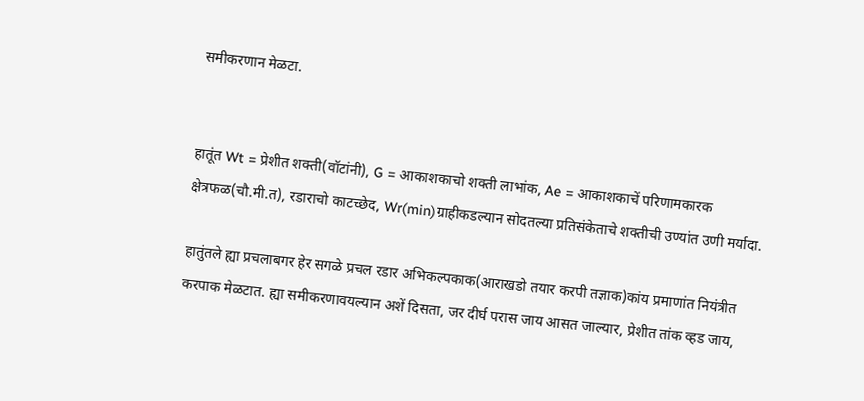समीकरणान मेळटा.


हातूंत Wt = प्रेशीत शक्ती(वॉटांनी), G = आकाशकाचो शक्ती लाभांक, Ae = आकाशकाचें परिणामकारक क्षेत्रफळ(चौ.मी.त), रडाराचो काटच्छेद, Wr(min)ग्राहीकडल्यान सोदतल्या प्रतिसंकेताचे शक्तीची उण्यांत उणी मर्यादा.

हातुंतले ह्या प्रचलाबगर हेर सगळे प्रचल रडार अभिकल्पकाक(आराखडो तयार करपी तज्ञाक)कांय प्रमाणांत नियंत्रीत करपाक मेळटात. ह्या समीकरणावयल्यान अशें दिसता, जर दीर्घ परास जाय आसत जाल्यार, प्रेशीत तांक व्हड जाय,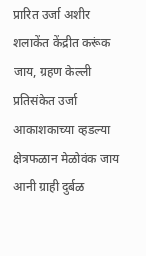प्रारित उर्जा अशीर शलाकेंत केंद्रीत करूंक जाय, ग्रहण केल्ली प्रतिसंकेत उर्जा आकाशकाच्या व्हडल्या क्षेत्रफळान मेळोवंक जाय आनी ग्राही दुर्बळ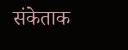संकेताक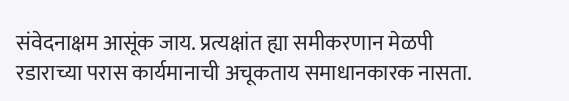संवेदनाक्षम आसूंक जाय. प्रत्यक्षांत ह्या समीकरणान मेळपी रडाराच्या परास कार्यमानाची अचूकताय समाधानकारक नासता.